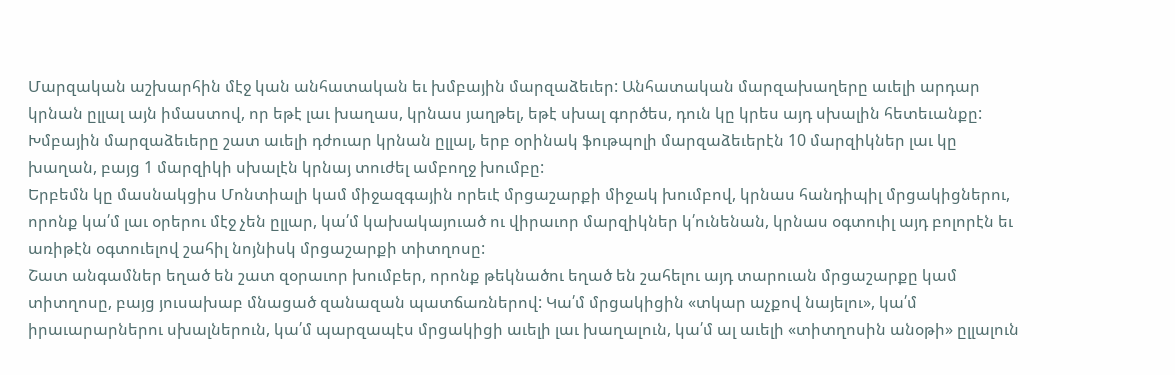Մարզական աշխարհին մէջ կան անհատական եւ խմբային մարզաձեւեր: Անհատական մարզախաղերը աւելի արդար կրնան ըլլալ այն իմաստով, որ եթէ լաւ խաղաս, կրնաս յաղթել, եթէ սխալ գործես, դուն կը կրես այդ սխալին հետեւանքը:
Խմբային մարզաձեւերը շատ աւելի դժուար կրնան ըլլալ, երբ օրինակ ֆութպոլի մարզաձեւերէն 10 մարզիկներ լաւ կը խաղան, բայց 1 մարզիկի սխալէն կրնայ տուժել ամբողջ խումբը:
Երբեմն կը մասնակցիս Մոնտիալի կամ միջազգային որեւէ մրցաշարքի միջակ խումբով, կրնաս հանդիպիլ մրցակիցներու, որոնք կա՛մ լաւ օրերու մէջ չեն ըլլար, կա՛մ կախակայուած ու վիրաւոր մարզիկներ կ՛ունենան, կրնաս օգտուիլ այդ բոլորէն եւ առիթէն օգտուելով շահիլ նոյնիսկ մրցաշարքի տիտղոսը:
Շատ անգամներ եղած են շատ զօրաւոր խումբեր, որոնք թեկնածու եղած են շահելու այդ տարուան մրցաշարքը կամ տիտղոսը, բայց յուսախաբ մնացած զանազան պատճառներով: Կա՛մ մրցակիցին «տկար աչքով նայելու», կա՛մ իրաւարարներու սխալներուն, կա՛մ պարզապէս մրցակիցի աւելի լաւ խաղալուն, կա՛մ ալ աւելի «տիտղոսին անօթի» ըլլալուն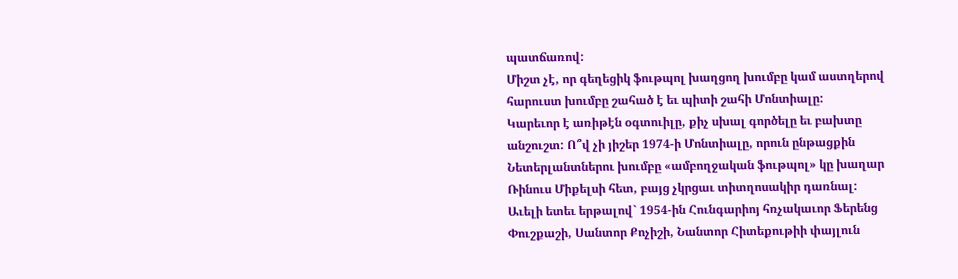պատճառով:
Միշտ չէ, որ գեղեցիկ ֆութպոլ խաղցող խումբը կամ աստղերով հարուստ խումբը շահած է եւ պիտի շահի Մոնտիալը:
Կարեւոր է առիթէն օգտուիլը, քիչ սխալ գործելը եւ բախտը անշուշտ: Ո՞վ չի յիշեր 1974-ի Մոնտիալը, որուն ընթացքին Նետերլանտներու խումբը «ամբողջական ֆութպոլ» կը խաղար Ռինուս Միքելսի հետ, բայց չկրցաւ տիտղոսակիր դառնալ: Աւելի ետեւ երթալով` 1954-ին Հունգարիոյ հռչակաւոր Ֆերենց Փուշքաշի, Սանտոր Քոչիշի, Նանտոր Հիտեքութիի փայլուն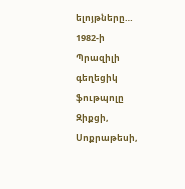ելոյթները…
1982-ի Պրազիլի գեղեցիկ ֆութպոլը Զիքցի, Սոքրաթեսի,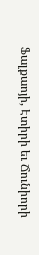Ֆալքաոյի, Էտիրի եւ Ճունիորի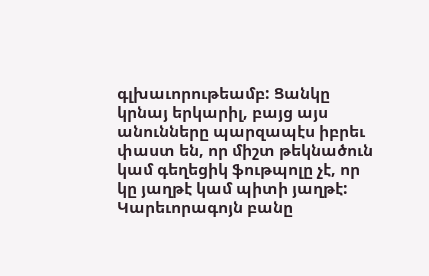գլխաւորութեամբ: Ցանկը կրնայ երկարիլ, բայց այս անունները պարզապէս իբրեւ փաստ են, որ միշտ թեկնածուն կամ գեղեցիկ ֆութպոլը չէ, որ կը յաղթէ կամ պիտի յաղթէ: Կարեւորագոյն բանը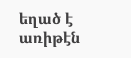եղած է առիթէն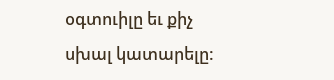օգտուիլը եւ քիչ սխալ կատարելը: